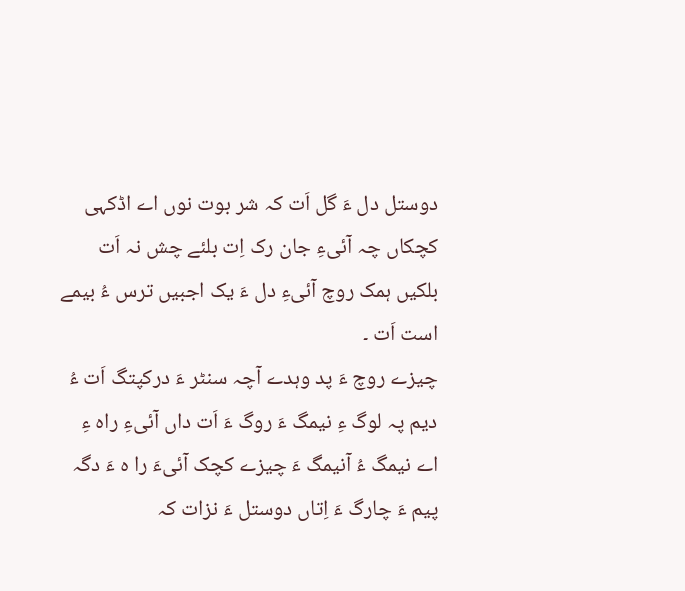دوستل دل ءَ گل اَت کہ شر بوت نوں اے اڈکہی کچکاں چہ آئیءِ جان رک اِت بلئے چش نہ اَت بلکیں ہمک روچ آئیءِ دل ءَ یک اجبیں ترس ءُ بیمے است اَت ۔
چیزے روچ ءَ پد وہدے آچہ سنٹر ءَ درکپتگ اَت ءُ دیم پہ لوگ ءِ نیمگ ءَ روگ ءَ اَت داں آئیءِ راہ ءِ اے نیمگ ءُ آنیمگ ءَ چیزے کچک آئیءَ را ہ ءَ دگہ پیم ءَ چارگ ءَ اِتاں دوستل ءَ نزات کہ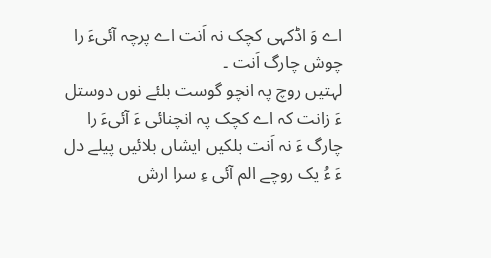اے وَ اڈکہی کچک نہ اَنت اے پرچہ آئیءَ را چوش چارگ اَنت ۔
لہتیں روچ پہ انچو گوست بلئے نوں دوستل ءَ زانت کہ اے کچک پہ انچنائی ءَ آئیءَ را چارگ ءَ نہ اَنت بلکیں ایشاں بلائیں پیلے دل ءَ ءُ یک روچے الم آئی ءِ سرا ارش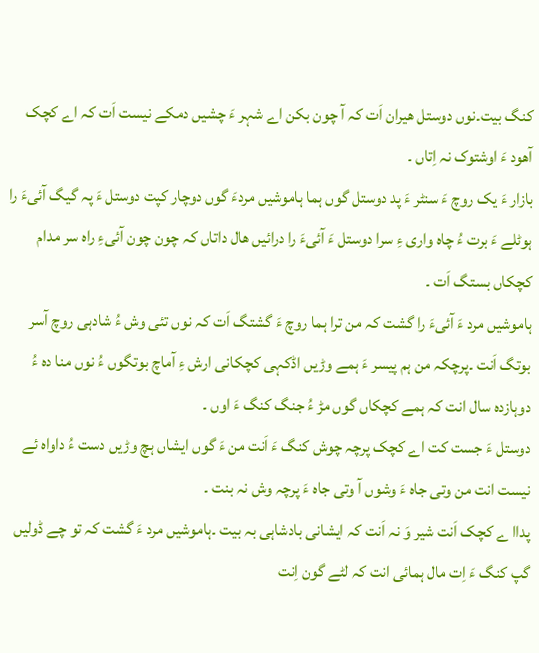کنگ بیت۔نوں دوستل ھیران اَت کہ آ چون بکن اے شہر ءَ چشیں دمکے نیست اَت کہ اے کچک آھود ءَ اوشتوک نہ اِتاں ۔
بازار ءَ یک روچ ءَ سنٹر ءَ پد دوستل گوں ہما ہاموشیں مردءَ گوں دوچار کپت دوستل ءَ پہ گیگ آئیءَ را ہوٹلے ءَ برت ءُ چاہ واری ءِ سرا دوستل ءَ آئیءَ را درائیں ھال داتاں کہ چون چون آئیءِ راہ سر مدام کچکاں بستگ اَت ۔
ہاموشیں مرد ءَ آئیءَ را گشت کہ من ترا ہما روچ ءَ گشتگ اَت کہ نوں تئی وش ءُ شادہی روچ آسر بوتگ اَنت ۔پرچکہ من ہم پیسر ءَ ہمے وڑیں اڈکہی کچکانی ارش ءِ آماچ بوتگوں ءُ نوں منا دہ ءُ دوہازدہ سال انت کہ ہمے کچکاں گوں مڑ ءُ جنگ کنگ ءَ اوں ۔
دوستل ءَ جست کت اے کچک پرچہ چوش کنگ ءَ اَنت من ءَ گوں ایشاں ہچ وڑیں دست ءُ داواہ ئے نیست انت من وتی جاہ ءَ وشوں آ وتی جاہ ءَ پرچہ وش نہ بنت ۔
پداا ے کچک اَنت شیر وَ نہ اَنت کہ ایشانی بادشاہی بہ بیت ۔ہاموشیں مرد ءَ گشت کہ تو چے ڈولیں گپ کنگ ءَ اِت مال ہمائی انت کہ لٹے گون اِنت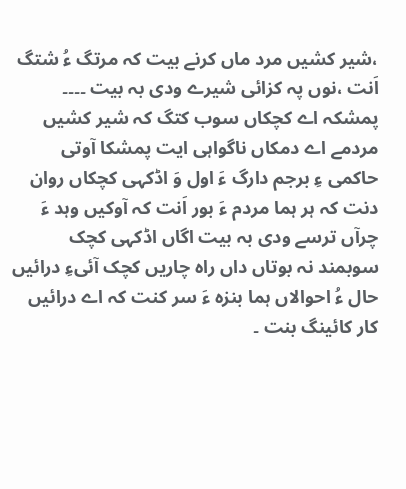،شیر کشیں مرد ماں کرنے بیت کہ مرتگ ءُ شتگ اَنت ،نوں پہ کزائی شیرے ودی بہ بیت ۔۔۔۔
پمشکہ اے کچکاں سوب کتگ کہ شیر کشیں مردمے اے دمکاں ناگواہی ایت پمشکا آوتی حاکمی ءِ برجم دارگ ءَ اول وَ اڈکہی کچکاں روان دنت کہ ہر ہما مردم ءَ بور اَنت کہ آوکیں وہد ءَ چرآں ترسے ودی بہ بیت اگاں اڈکہی کچک سوبمند نہ بوتاں داں راہ چاریں کچک آئیءِ درائیں حال ءُ احوالاں ہما بنزہ ءَ سر کنت کہ اے درائیں کار کائینگ بنت ۔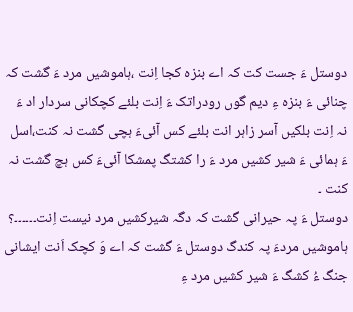دوستل ءَ جست کت کہ اے بنزہ کجا اِنت ،ہاموشیں مرد ءَ گشت کہ چنائی ءَ بنزہ ءِ دیم گوں رودراتک ءَ اِنت بلئے کچکانی سردار اد ءَ نہ اِنت بلکیں آسر زاہر انت بلئے کس آئیءَ ہچی گشت نہ کنت،اسل ءَ ہمائی ءَ شیر کشیں مرد ءَ را کشتگ پمشکا آئیءَ کس ہچ گشت نہ کنت ۔
دوستل ءَ پہ حیرانی گشت کہ دگہ شیرکشیں مرد نیست اِنت۔۔۔۔۔۔؟ ہاموشیں مردءَ پہ کندگ دوستل ءَ گشت کہ اے وَ کچک اَنت ایشانی جنگ ءُ کشگ ءَ شیر کشیں مرد ءِ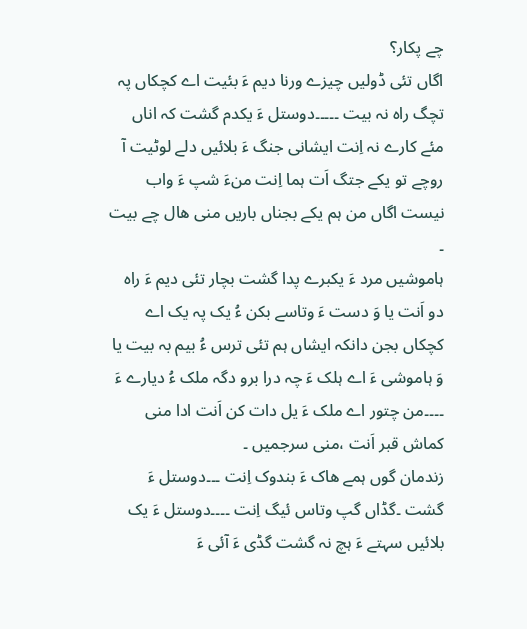چے پکار؟
اگاں تئی ڈولیں چیزے ورنا دیم ءَ بئیت اے کچکاں پہ تچگ راہ نہ بیت ۔۔۔۔۔دوستل ءَ یکدم گشت کہ اناں مئے کارے نہ اِنت ایشانی جنگ ءَ بلائیں دلے لوٹیت آ روچے تو یکے جتگ اَت ہما اِنت منءَ شپ ءَ واب نیست اگاں من ہم یکے بجناں باریں منی ھال چے بیت ۔
ہاموشیں مرد ءَ یکبرے پدا گشت بچار تئی دیم ءَ راہ دو اَنت یا وَ دست ءَ وتاسے بکن ءُ یک پہ یک اے کچکاں بجن دانکہ ایشاں ہم تئی ترس ءُ بیم بہ بیت یا وَ ہاموشی ءَ اے ہلک ءَ چہ درا برو دگہ ملک ءُ دیارے ءَ ۔۔۔۔من چتور اے ملک ءَ یل دات کن اَنت ادا منی کماش قبر اَنت ،منی سرجمیں ۔
زندمان گوں ہمے ھاک ءَ بندوک اِنت ۔۔۔دوستل ءَ گشت ۔گڈاں گپ وتاس ئیگ اِنت ۔۔۔۔دوستل ءَ یک بلائیں سہتے ءَ ہچ نہ گشت گڈی ءَ آئی ءَ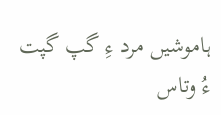ہاموشیں مرد ءِ گپ گپت ءُ وتاس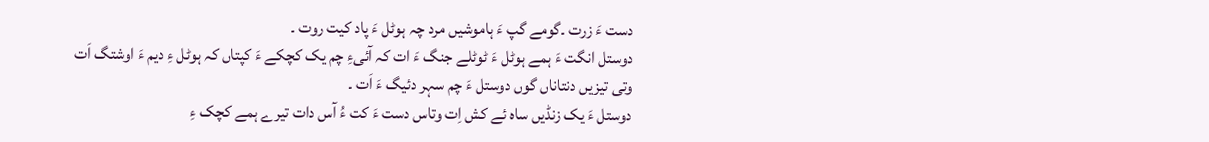دست ءَ زرت ۔گومے گپ ءَ ہاموشیں مرد چہ ہوٹل ءَ پاد کیت روت ۔
دوستل انگت ءَ ہمے ہوٹل ءَ ٹوٹلے جنگ ءَ ات کہ آئیءِ چم یک کچکے ءَ کپتاں کہ ہوٹل ءِ دیم ءَ اوشتگ اَت وتی تیزیں دنتاناں گوں دوستل ءَ چم سہر دئیگ ءَ اَت ۔
دوستل ءَ یک زنڈیں ساہ ئے کش اِت وتاس دست ءَ کت ءُ آس دات تیرے ہمے کچک ءِ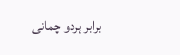برابر ہردو چمانی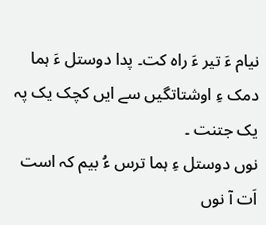نیام ءَ تیر ءَ راہ کت۔ پدا دوستل ءَ ہما دمک ءِ اوشتاتگیں سے ایں کچک یک پہ یک جتنت ۔
نوں دوستل ءِ ہما ترس ءُ بیم کہ است اَت آ نوں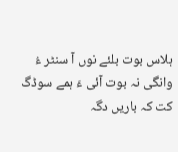ہلاس بوت بلئے نوں آ سنٹر ءُ وانگی نہ بوت آئی ءَ ہمے سوڈگ کت کہ باریں دگہ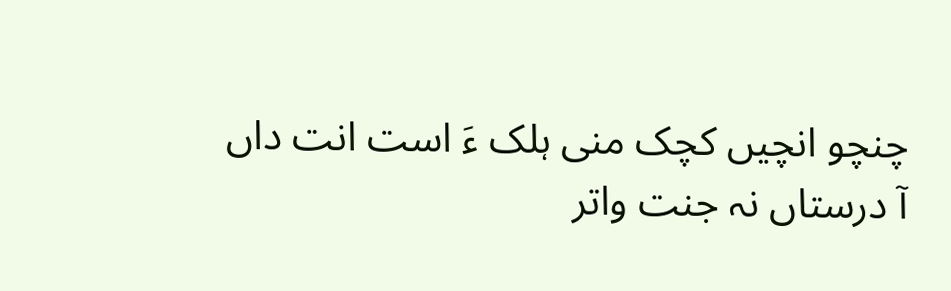چنچو انچیں کچک منی ہلک ءَ است انت داں آ درستاں نہ جنت واتر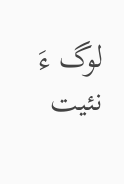لوگ ءَ نئیت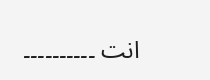انت ۔۔۔۔۔۔۔۔۔۔